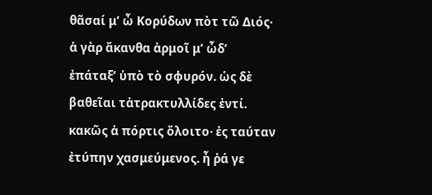θᾶσαί μʼ ὦ Κορύδων πὸτ τῶ Διός· ἁ γὰρ ἄκανθα ἀρμοῖ μʼ ὧδʼ ἐπάταξʼ ὑπὸ τὸ σφυρόν. ὡς δὲ βαθεῖαι τἀτρακτυλλίδες ἐντί. κακῶς ἁ πόρτις ὄλοιτο· ἐς ταύταν ἐτύπην χασμεύμενος. ἦ ῥά γε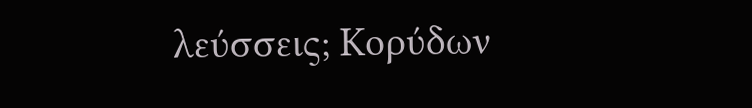λεύσσεις; Κορύδων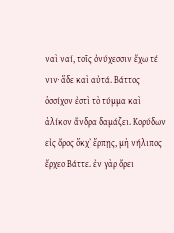ναὶ ναί, τοῖς ὀνύχεσσιν ἔχω τέ νιν· ἅδε καὶ αὐτά. Βάττος ὁσσίχον ἐστὶ τὸ τύμμα καὶ ἁλίκον ἄνδρα δαμάζει. Κορύδων εἰς ὄρος ὅκχʼ ἕρπῃς, μὴ νήλιπος ἔρχεο Βάττε. ἐν γὰρ ὄρει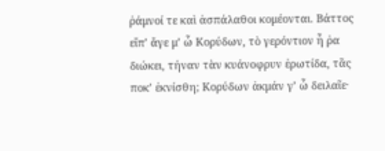ῥάμνοί τε καὶ ἀσπάλαθοι κομέονται. Βάττος εἴπʼ ἄγε μʼ ὦ Κορύδων, τὸ γερόντιον ἦ ῥα διώκει, τήναν τὰν κυάνοφρυν ἐρωτίδα, τᾶς ποκʼ ἐκνίσθη; Κορύδων ἀκμάν γʼ ὦ δειλαῖε·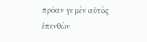πρόαν γε μὲν αὐτὸς ἐπενθὼν